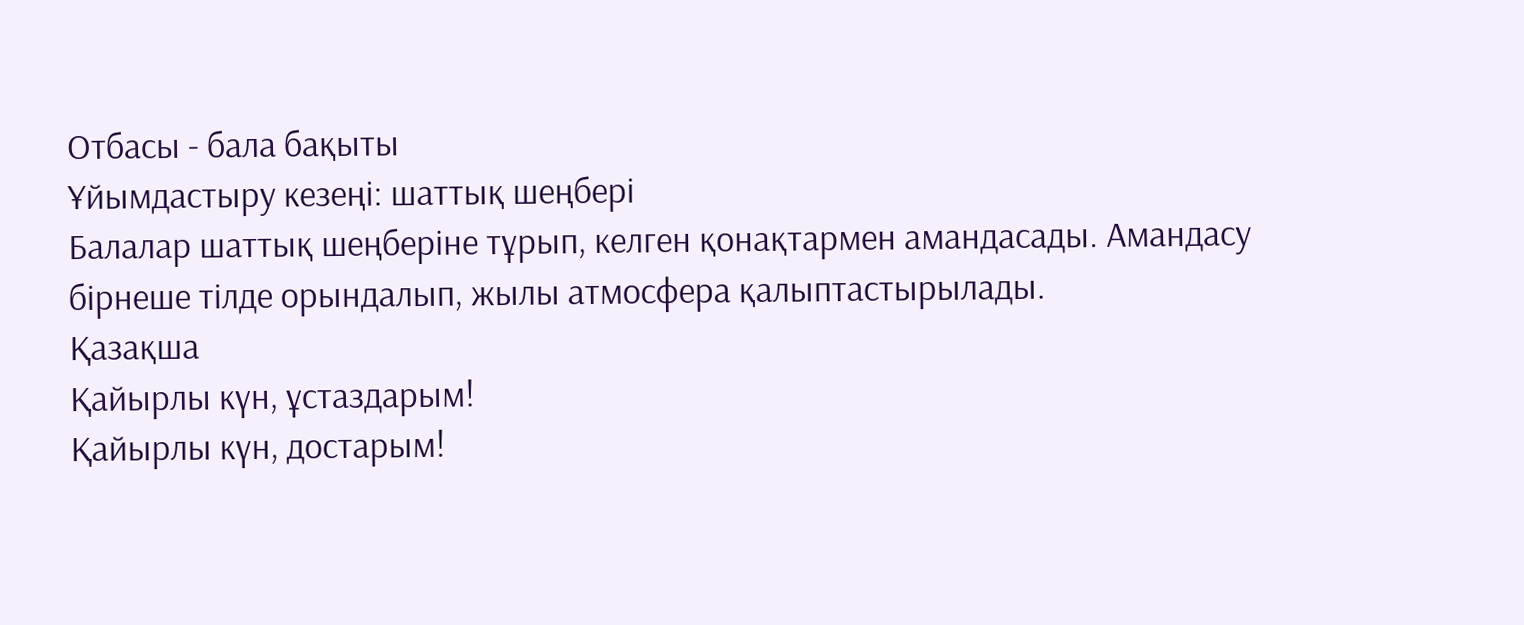Отбасы - бала бақыты
Ұйымдастыру кезеңі: шаттық шеңбері
Балалар шаттық шеңберіне тұрып, келген қонақтармен амандасады. Амандасу бірнеше тілде орындалып, жылы атмосфера қалыптастырылады.
Қазақша
Қайырлы күн, ұстаздарым!
Қайырлы күн, достарым!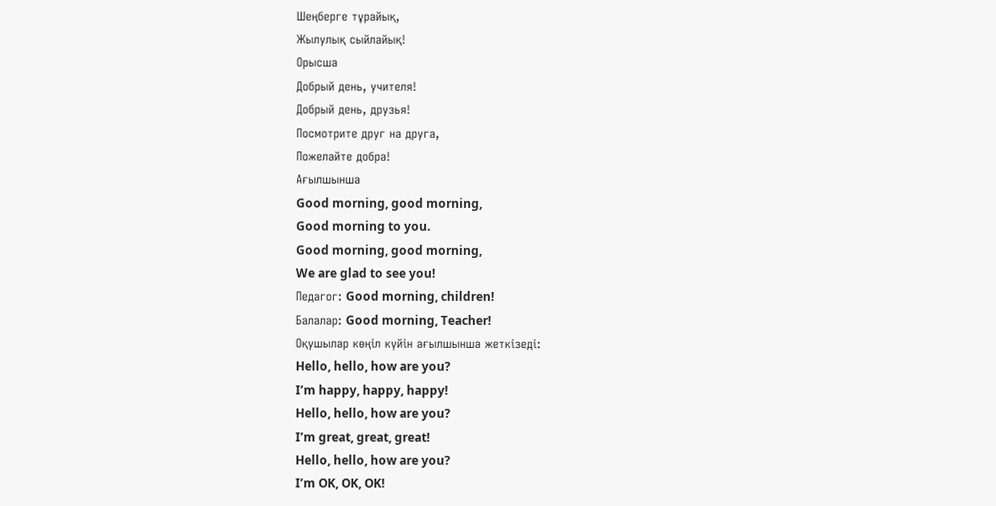Шеңберге тұрайық,
Жылулық сыйлайық!
Орысша
Добрый день, учителя!
Добрый день, друзья!
Посмотрите друг на друга,
Пожелайте добра!
Ағылшынша
Good morning, good morning,
Good morning to you.
Good morning, good morning,
We are glad to see you!
Педагог: Good morning, children!
Балалар: Good morning, Teacher!
Оқушылар көңіл күйін ағылшынша жеткізеді:
Hello, hello, how are you?
I’m happy, happy, happy!
Hello, hello, how are you?
I’m great, great, great!
Hello, hello, how are you?
I’m OK, OK, OK!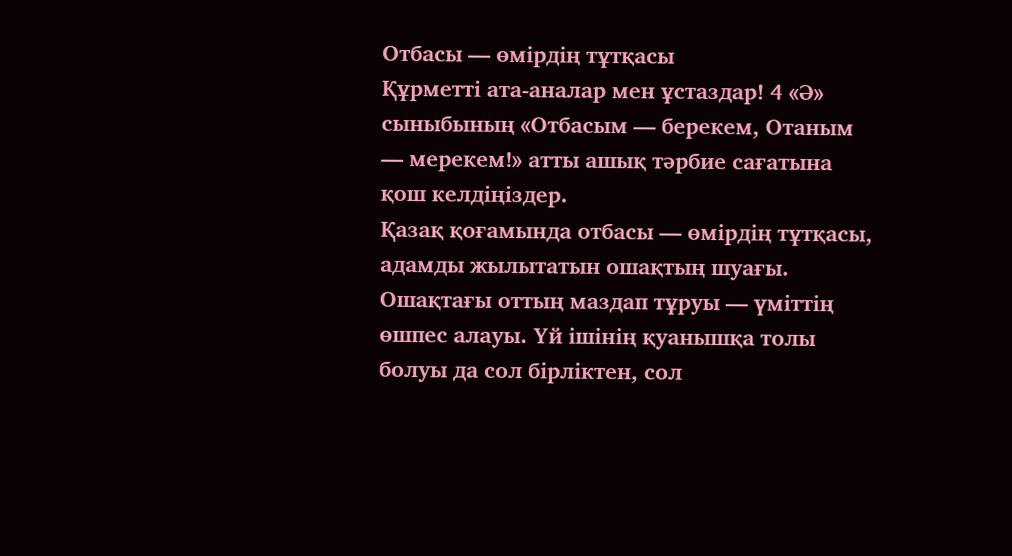Отбасы — өмірдің тұтқасы
Құрметті ата-аналар мен ұстаздар! 4 «Ә» сыныбының «Отбасым — берекем, Отаным — мерекем!» атты ашық тәрбие сағатына қош келдіңіздер.
Қазақ қоғамында отбасы — өмірдің тұтқасы, адамды жылытатын ошақтың шуағы. Ошақтағы оттың маздап тұруы — үміттің өшпес алауы. Үй ішінің қуанышқа толы болуы да сол бірліктен, сол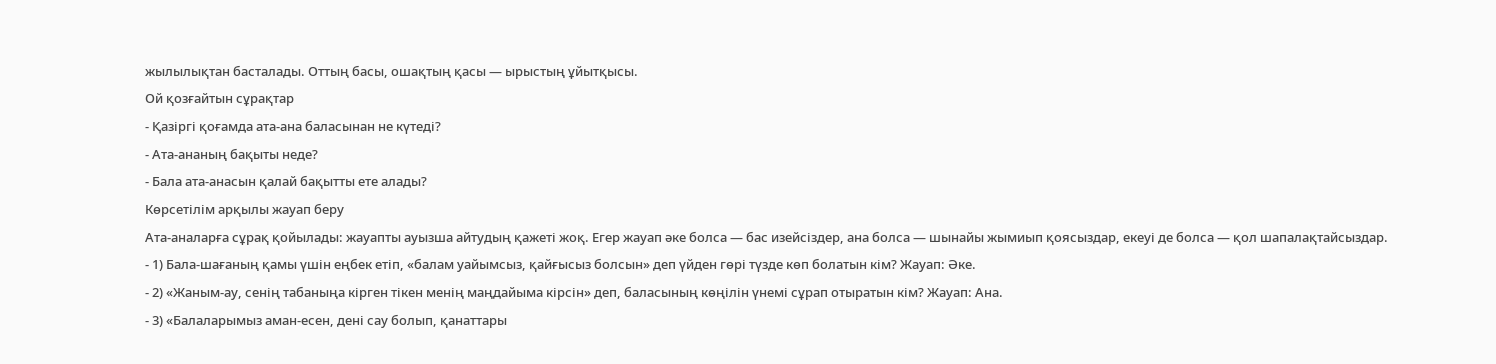жылылықтан басталады. Оттың басы, ошақтың қасы — ырыстың ұйытқысы.
Ой қозғайтын сұрақтар
- Қазіргі қоғамда ата-ана баласынан не күтеді?
- Ата-ананың бақыты неде?
- Бала ата-анасын қалай бақытты ете алады?
Көрсетілім арқылы жауап беру
Ата-аналарға сұрақ қойылады: жауапты ауызша айтудың қажеті жоқ. Егер жауап әке болса — бас изейсіздер, ана болса — шынайы жымиып қоясыздар, екеуі де болса — қол шапалақтайсыздар.
- 1) Бала-шағаның қамы үшін еңбек етіп, «балам уайымсыз, қайғысыз болсын» деп үйден гөрі түзде көп болатын кім? Жауап: Әке.
- 2) «Жаным-ау, сенің табаныңа кірген тікен менің маңдайыма кірсін» деп, баласының көңілін үнемі сұрап отыратын кім? Жауап: Ана.
- 3) «Балаларымыз аман-есен, дені сау болып, қанаттары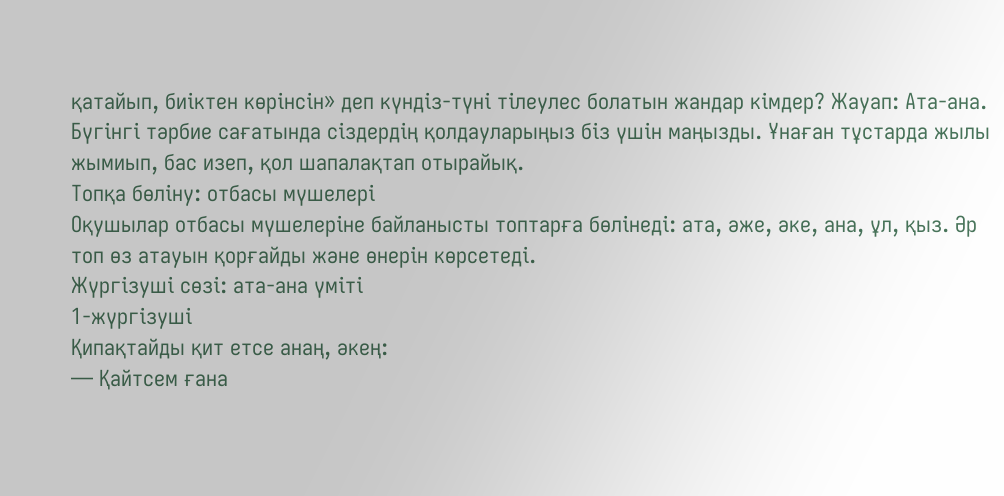қатайып, биіктен көрінсін» деп күндіз-түні тілеулес болатын жандар кімдер? Жауап: Ата-ана.
Бүгінгі тәрбие сағатында сіздердің қолдауларыңыз біз үшін маңызды. Ұнаған тұстарда жылы жымиып, бас изеп, қол шапалақтап отырайық.
Топқа бөліну: отбасы мүшелері
Оқушылар отбасы мүшелеріне байланысты топтарға бөлінеді: ата, әже, әке, ана, ұл, қыз. Әр топ өз атауын қорғайды және өнерін көрсетеді.
Жүргізуші сөзі: ата-ана үміті
1-жүргізуші
Қипақтайды қит етсе анаң, әкең:
— Қайтсем ғана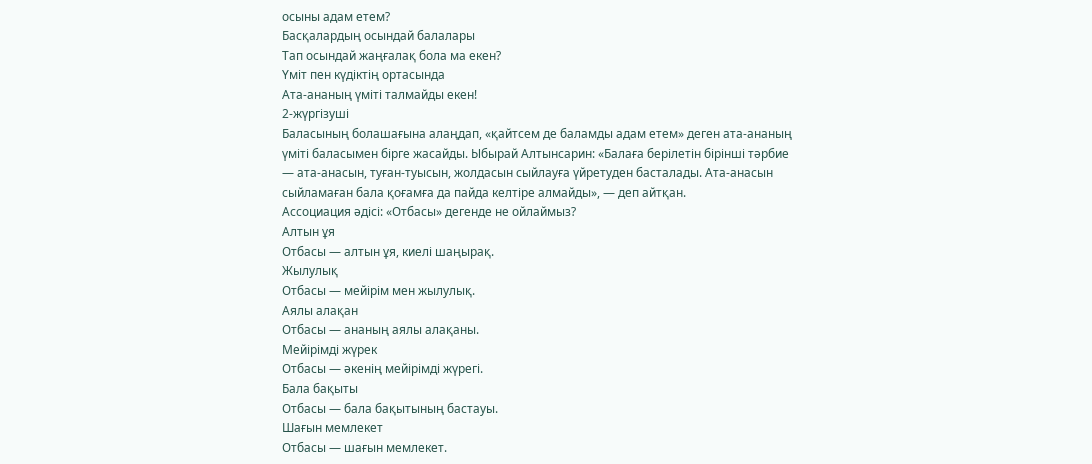осыны адам етем?
Басқалардың осындай балалары
Тап осындай жаңғалақ бола ма екен?
Үміт пен күдіктің ортасында
Ата-ананың үміті талмайды екен!
2-жүргізуші
Баласының болашағына алаңдап, «қайтсем де баламды адам етем» деген ата-ананың үміті баласымен бірге жасайды. Ыбырай Алтынсарин: «Балаға берілетін бірінші тәрбие — ата-анасын, туған-туысын, жолдасын сыйлауға үйретуден басталады. Ата-анасын сыйламаған бала қоғамға да пайда келтіре алмайды», — деп айтқан.
Ассоциация әдісі: «Отбасы» дегенде не ойлаймыз?
Алтын ұя
Отбасы — алтын ұя, киелі шаңырақ.
Жылулық
Отбасы — мейірім мен жылулық.
Аялы алақан
Отбасы — ананың аялы алақаны.
Мейірімді жүрек
Отбасы — әкенің мейірімді жүрегі.
Бала бақыты
Отбасы — бала бақытының бастауы.
Шағын мемлекет
Отбасы — шағын мемлекет.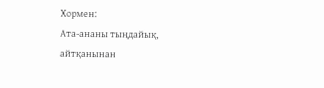Хормен:
Ата-ананы тыңдайық, айтқанынан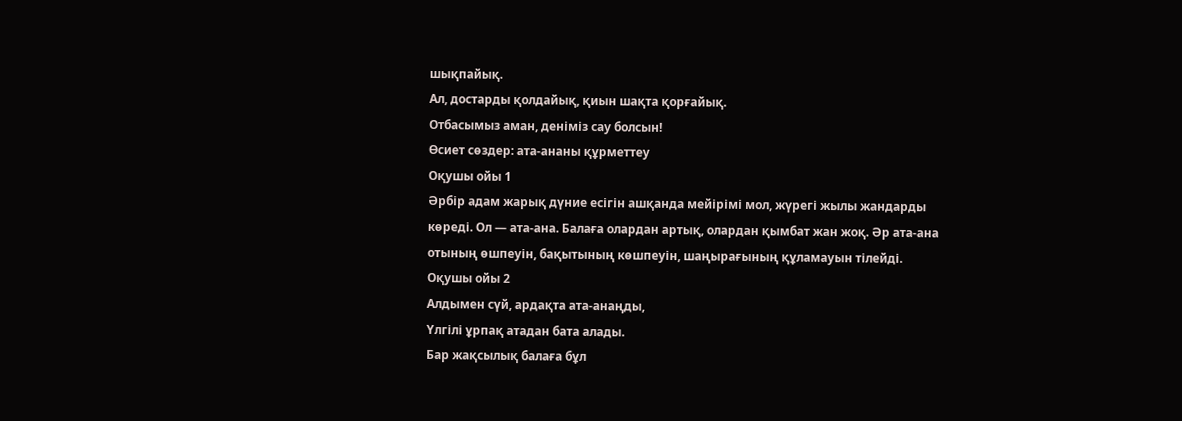шықпайық.
Ал, достарды қолдайық, қиын шақта қорғайық.
Отбасымыз аман, деніміз сау болсын!
Өсиет сөздер: ата-ананы құрметтеу
Оқушы ойы 1
Әрбір адам жарық дүние есігін ашқанда мейірімі мол, жүрегі жылы жандарды көреді. Ол — ата-ана. Балаға олардан артық, олардан қымбат жан жоқ. Әр ата-ана отының өшпеуін, бақытының көшпеуін, шаңырағының құламауын тілейді.
Оқушы ойы 2
Алдымен сүй, ардақта ата-анаңды,
Үлгілі ұрпақ атадан бата алады.
Бар жақсылық балаға бұл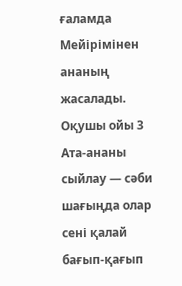ғаламда
Мейірімінен ананың жасалады.
Оқушы ойы 3
Ата-ананы сыйлау — сәби шағыңда олар сені қалай бағып-қағып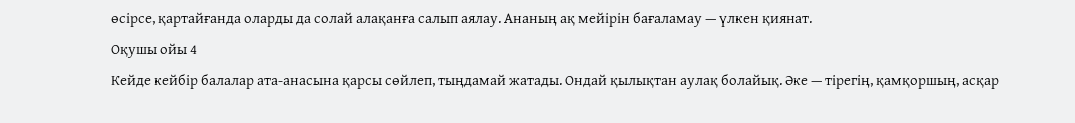өсірсе, қартайғанда оларды да солай алақанға салып аялау. Ананың ақ мейірін бағаламау — үлкен қиянат.
Оқушы ойы 4
Кейде кейбір балалар ата-анасына қарсы сөйлеп, тыңдамай жатады. Ондай қылықтан аулақ болайық. Әке — тірегің, қамқоршың, асқар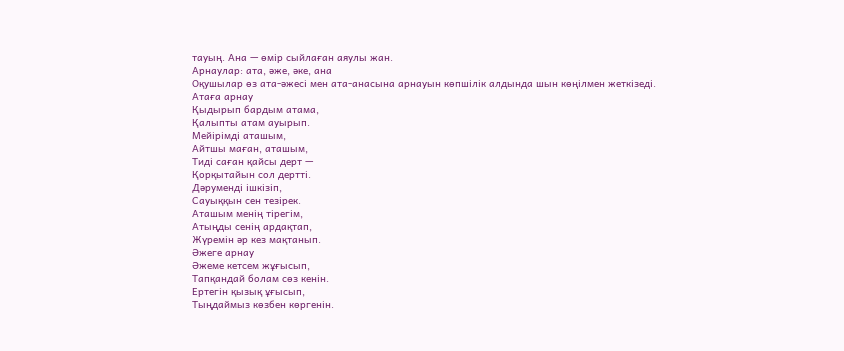тауың. Ана — өмір сыйлаған аяулы жан.
Арнаулар: ата, әже, әке, ана
Оқушылар өз ата-әжесі мен ата-анасына арнауын көпшілік алдында шын көңілмен жеткізеді.
Атаға арнау
Қыдырып бардым атама,
Қалыпты атам ауырып.
Мейірімді аташым,
Айтшы маған, аташым,
Тиді саған қайсы дерт —
Қорқытайын сол дертті.
Дәруменді ішкізіп,
Сауыққын сен тезірек.
Аташым менің тірегім,
Атыңды сенің ардақтап,
Жүремін әр кез мақтанып.
Әжеге арнау
Әжеме кетсем жұғысып,
Тапқандай болам сөз кенін.
Ертегін қызық ұғысып,
Тыңдаймыз көзбен көргенін.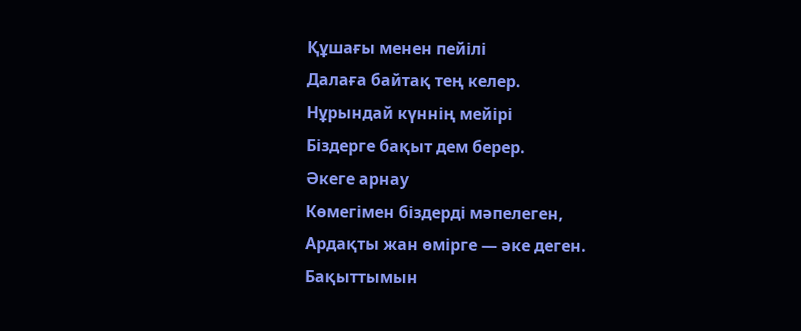Құшағы менен пейілі
Далаға байтақ тең келер.
Нұрындай күннің мейірі
Біздерге бақыт дем берер.
Әкеге арнау
Көмегімен біздерді мәпелеген,
Ардақты жан өмірге — әке деген.
Бақыттымын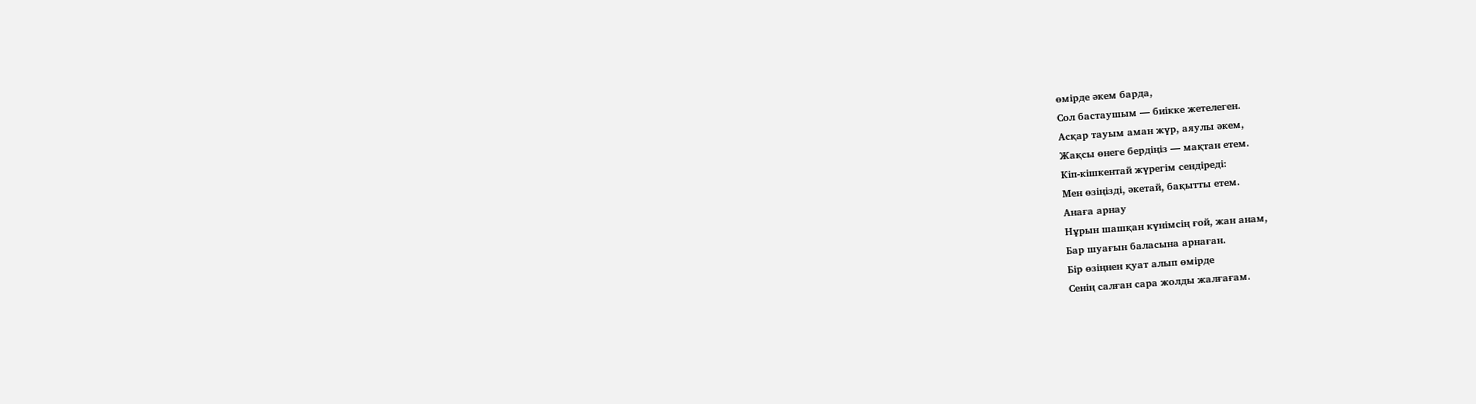өмірде әкем барда,
Сол бастаушым — биікке жетелеген.
Асқар тауым аман жүр, аяулы әкем,
Жақсы өнеге бердіңіз — мақтан етем.
Кіп-кішкентай жүрегім сендіреді:
Мен өзіңізді, әкетай, бақытты етем.
Анаға арнау
Нұрын шашқан күнімсің ғой, жан анам,
Бар шуағын баласына арнаған.
Бір өзіңнен қуат алып өмірде
Сенің салған сара жолды жалғағам.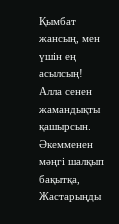Қымбат жансың, мен үшін ең асылсың!
Алла сенен жамандықты қашырсын.
Әкемменен мәңгі шалқып бақытқа,
Жастарыңды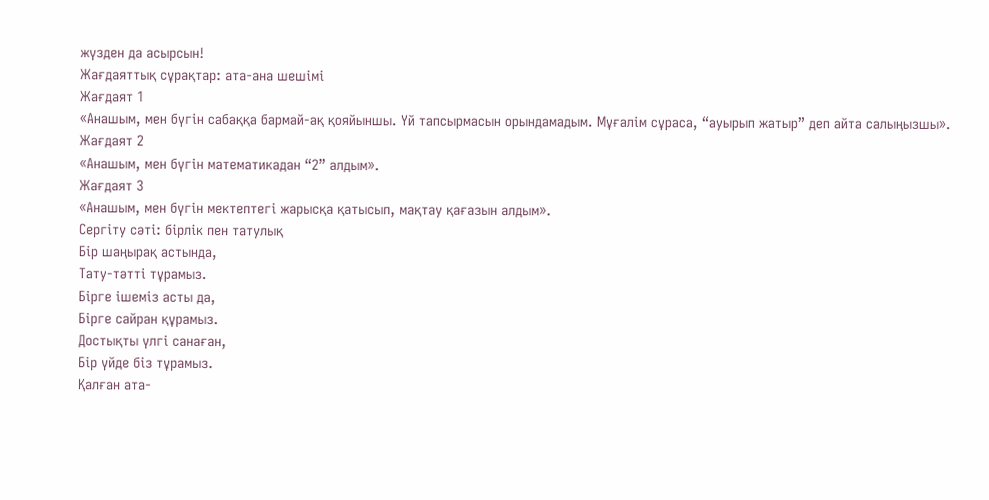жүзден да асырсын!
Жағдаяттық сұрақтар: ата-ана шешімі
Жағдаят 1
«Анашым, мен бүгін сабаққа бармай-ақ қояйыншы. Үй тапсырмасын орындамадым. Мұғалім сұраса, “ауырып жатыр” деп айта салыңызшы».
Жағдаят 2
«Анашым, мен бүгін математикадан “2” алдым».
Жағдаят 3
«Анашым, мен бүгін мектептегі жарысқа қатысып, мақтау қағазын алдым».
Сергіту сәті: бірлік пен татулық
Бір шаңырақ астында,
Тату-тәтті тұрамыз.
Бірге ішеміз асты да,
Бірге сайран құрамыз.
Достықты үлгі санаған,
Бір үйде біз тұрамыз.
Қалған ата-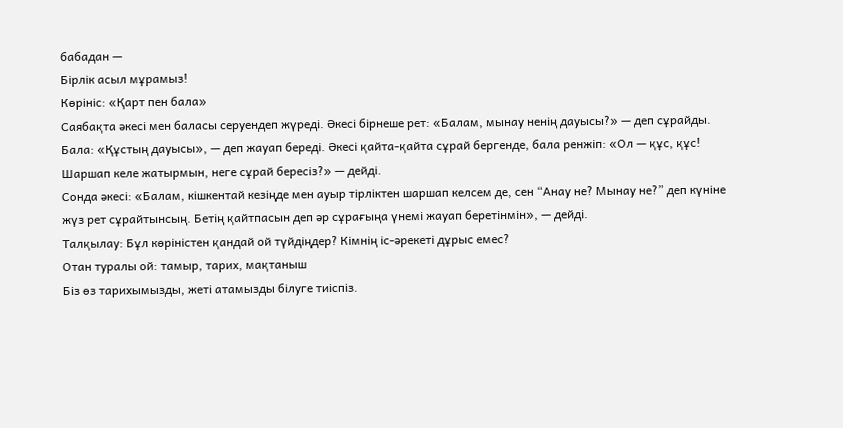бабадан —
Бірлік асыл мұрамыз!
Көрініс: «Қарт пен бала»
Саябақта әкесі мен баласы серуендеп жүреді. Әкесі бірнеше рет: «Балам, мынау ненің дауысы?» — деп сұрайды. Бала: «Құстың дауысы», — деп жауап береді. Әкесі қайта-қайта сұрай бергенде, бала ренжіп: «Ол — құс, құс! Шаршап келе жатырмын, неге сұрай бересіз?» — дейді.
Сонда әкесі: «Балам, кішкентай кезіңде мен ауыр тірліктен шаршап келсем де, сен “Анау не? Мынау не?” деп күніне жүз рет сұрайтынсың. Бетің қайтпасын деп әр сұрағыңа үнемі жауап беретінмін», — дейді.
Талқылау: Бұл көріністен қандай ой түйдіңдер? Кімнің іс-әрекеті дұрыс емес?
Отан туралы ой: тамыр, тарих, мақтаныш
Біз өз тарихымызды, жеті атамызды білуге тиіспіз.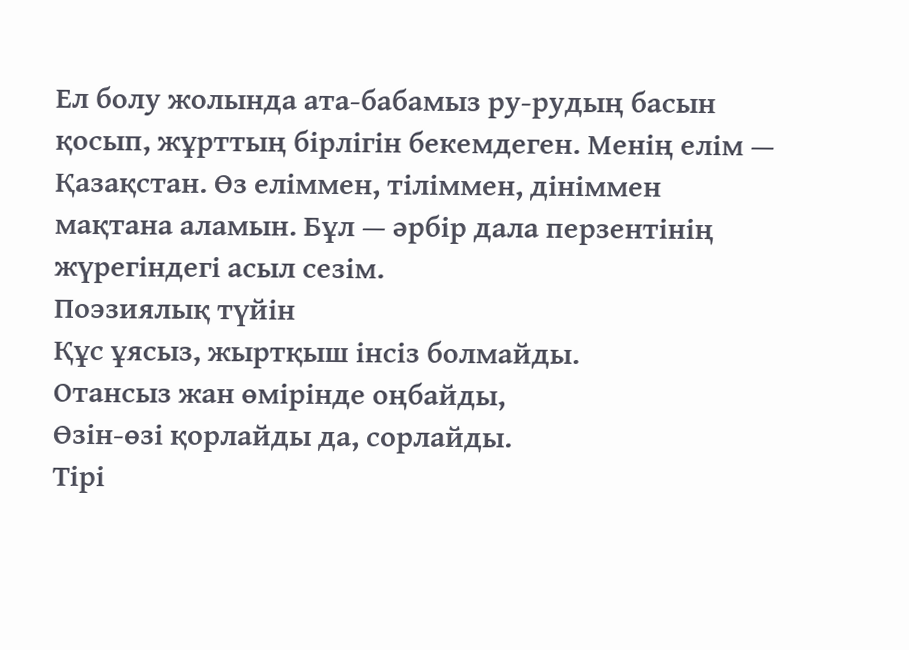Ел болу жолында ата-бабамыз ру-рудың басын қосып, жұрттың бірлігін бекемдеген. Менің елім — Қазақстан. Өз еліммен, тіліммен, дініммен мақтана аламын. Бұл — әрбір дала перзентінің жүрегіндегі асыл сезім.
Поэзиялық түйін
Құс ұясыз, жыртқыш інсіз болмайды.
Отансыз жан өмірінде оңбайды,
Өзін-өзі қорлайды да, сорлайды.
Тірі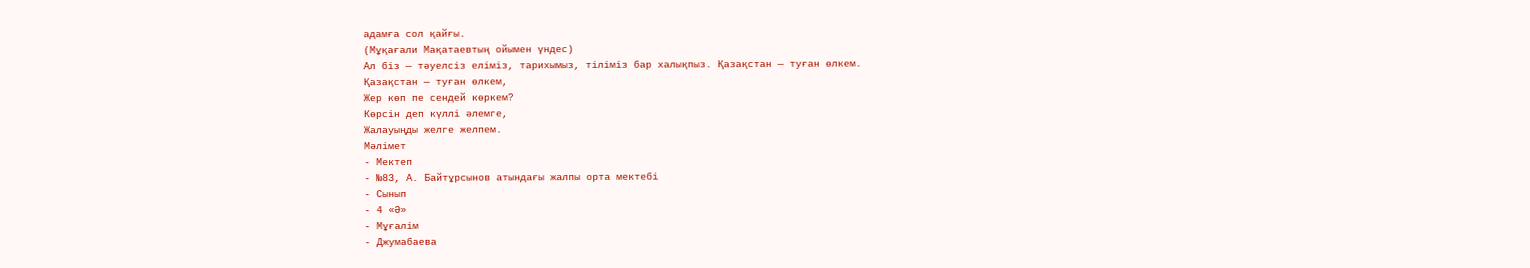адамға сол қайғы.
(Мұқағали Мақатаевтың ойымен үндес)
Ал біз — тәуелсіз еліміз, тарихымыз, тіліміз бар халықпыз. Қазақстан — туған өлкем.
Қазақстан — туған өлкем,
Жер көп пе сендей көркем?
Көрсін деп күллі әлемге,
Жалауыңды желге желпем.
Мәлімет
- Мектеп
- №83, А. Байтұрсынов атындағы жалпы орта мектебі
- Сынып
- 4 «Ә»
- Мұғалім
- Джумабаева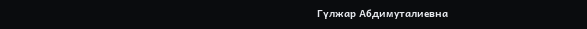Гүлжар Абдимуталиевна